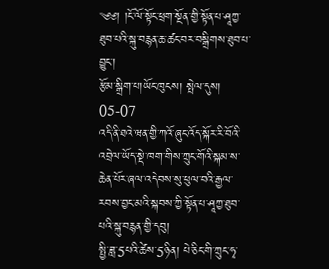༄༅། །ངོ་ལོ་སྟོང་ཕྲག་སྔོན་གྱི་སྟོན་པ་ཤཱཀྱ་ཐུབ་པའི་སྐུ་བརྙན་ཆ་ཚང་བར་བསྒྲིགས་ཐུབ་པ་བྱུང་།
རྩོམ་སྒྲིག་པ།ཡོང་ཁུངས། སྤེལ་དུས། 05-07
འདི་ནི་ཐའེ་ཝན་གྱི་ཀའོ་ཞུང་འོད་སྐོར་རི་བོའི་འབྲེལ་ཡོད་སྡེ་ཁག་གིས་ཀྲུང་གོའི་སྐམ་ས་ཆེན་པོར་ཞལ་འདེབས་སུ་ཕུལ་བའི་རྒྱལ་རབས་བྱང་མའི་སྐབས་ཀྱི་སྟོན་པ་ཤཱཀྱ་ཐུབ་པའི་སྐུ་བརྙན་གྱི་དབུ།
སྤྱི་ཟླ་5པའི་ཚེས་5ཉིན། པེ་ཅིང་གི་ཀྲུང་ཧྭ་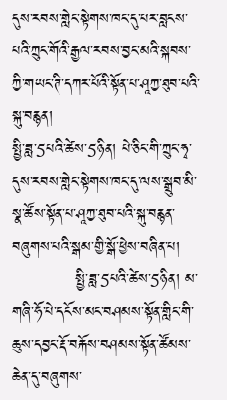དུས་རབས་གླེང་སྟེགས་ཁང་དུ་པར་བླངས་པའི་ཀྲུང་གོའི་རྒྱལ་རབས་བྱང་མའི་སྐབས་ཀྱི་གཡང་ཊི་དཀར་པོའི་སྟོན་པ་ཤཱཀྱ་ཐུབ་པའི་སྐུ་བརྙན།
སྤྱི་ཟླ་5པའི་ཚེས་5ཉིན། པེ་ཅིང་གི་ཀྲུང་ཧྭ་དུས་རབས་གླེང་སྟེགས་ཁང་དུ་ལས་སྒྲུབ་མི་སྣ་ཚོས་སྟོན་པ་ཤཱཀྱ་ཐུབ་པའི་སྐུ་བརྙན་བཞུགས་པའི་སྒམ་གྱི་སྒོ་ཕྱེས་བཞིན་པ།
            སྤྱི་ཟླ་5པའི་ཚེས་5ཉིན། མ་གཞི་ཧོ་པེ་དངོས་མང་བཤམས་སྟོན་གླིང་གི་ཆུས་དབྱང་རྡོ་བརྐོས་བཤམས་སྟོན་ཚོམས་ཆེན་དུ་བཞུགས་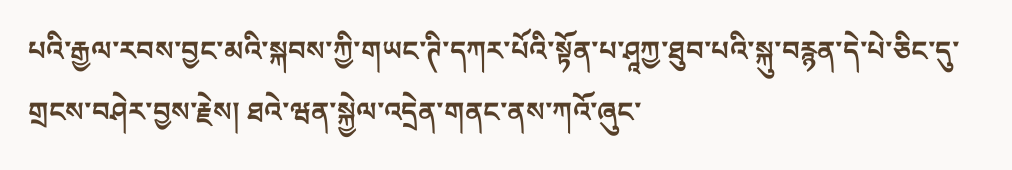པའི་རྒྱལ་རབས་བྱང་མའི་སྐབས་ཀྱི་གཡང་ཊི་དཀར་པོའི་སྟོན་པ་ཤཱཀྱ་ཐུབ་པའི་སྐུ་བརྙན་དེ་པེ་ཅིང་དུ་གྲངས་བཤེར་བྱས་རྗེས། ཐའེ་ཝན་སྐྱེལ་འདྲེན་གནང་ནས་ཀའོ་ཞུང་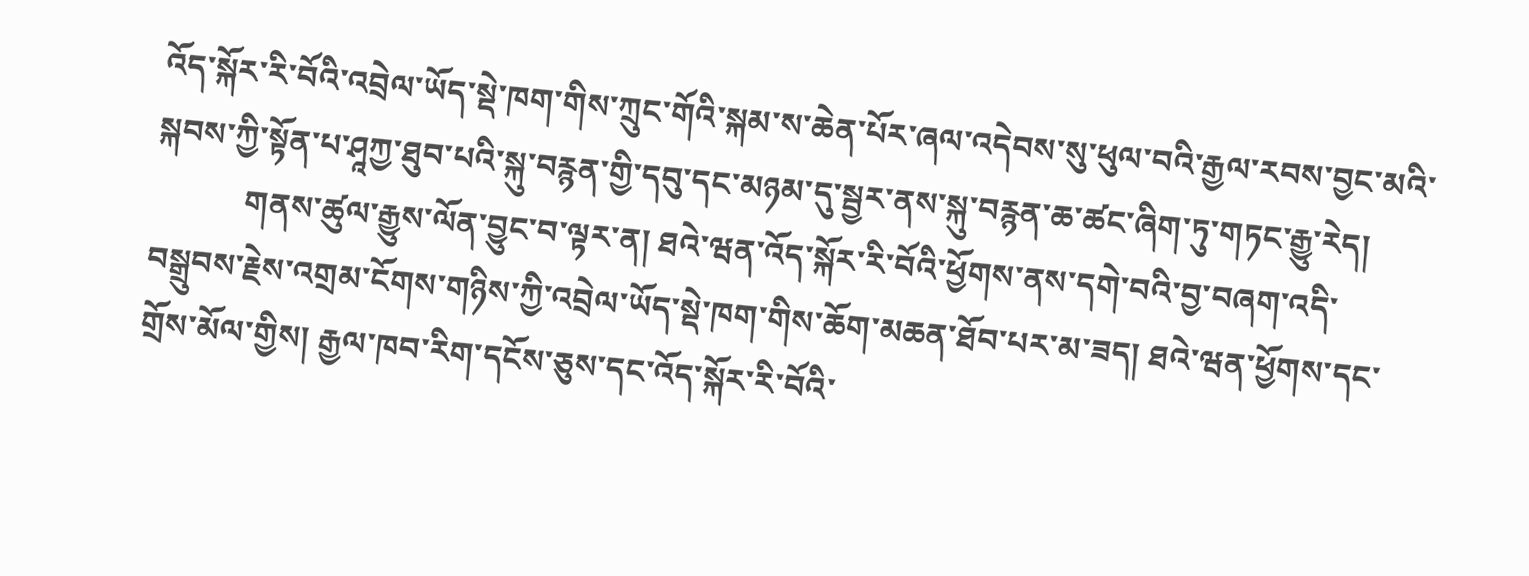འོད་སྐོར་རི་བོའི་འབྲེལ་ཡོད་སྡེ་ཁག་གིས་ཀྲུང་གོའི་སྐམ་ས་ཆེན་པོར་ཞལ་འདེབས་སུ་ཕུལ་བའི་རྒྱལ་རབས་བྱང་མའི་སྐབས་ཀྱི་སྟོན་པ་ཤཱཀྱ་ཐུབ་པའི་སྐུ་བརྙན་གྱི་དབུ་དང་མཉམ་དུ་སྦྱར་ནས་སྐུ་བརྙན་ཆ་ཚང་ཞིག་ཏུ་གཏང་རྒྱུ་རེད།
           གནས་ཚུལ་རྒྱུས་ལོན་བྱུང་བ་ལྟར་ན། ཐའེ་ཝན་འོད་སྐོར་རི་བོའི་ཕྱོགས་ནས་དགེ་བའི་བྱ་བཞག་འདི་བསྒྲུབས་རྗེས་འགྲམ་ངོགས་གཉིས་ཀྱི་འབྲེལ་ཡོད་སྡེ་ཁག་གིས་ཆོག་མཆན་ཐོབ་པར་མ་ཟད། ཐའེ་ཝན་ཕྱོགས་དང་གྲོས་མོལ་གྱིས། རྒྱལ་ཁབ་རིག་དངོས་ཅུས་དང་འོད་སྐོར་རི་བོའི་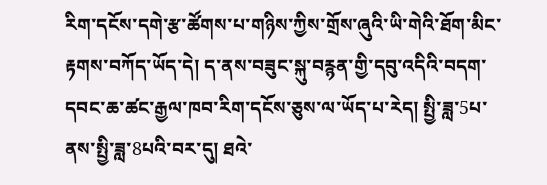རིག་དངོས་དགེ་རྩ་ཚོགས་པ་གཉིས་ཀྱིས་གྲོས་ཞུའི་ཡི་གེའི་ཐོག་མིང་རྟགས་བཀོད་ཡོད་དེ། ད་ནས་བཟུང་སྐུ་བརྙན་གྱི་དབུ་འདིའི་བདག་དབང་ཆ་ཚང་རྒྱལ་ཁབ་རིག་དངོས་ཅུས་ལ་ཡོད་པ་རེད། སྤྱི་ཟླ་5པ་ནས་སྤྱི་ཟླ་8པའི་བར་དུ། ཐའེ་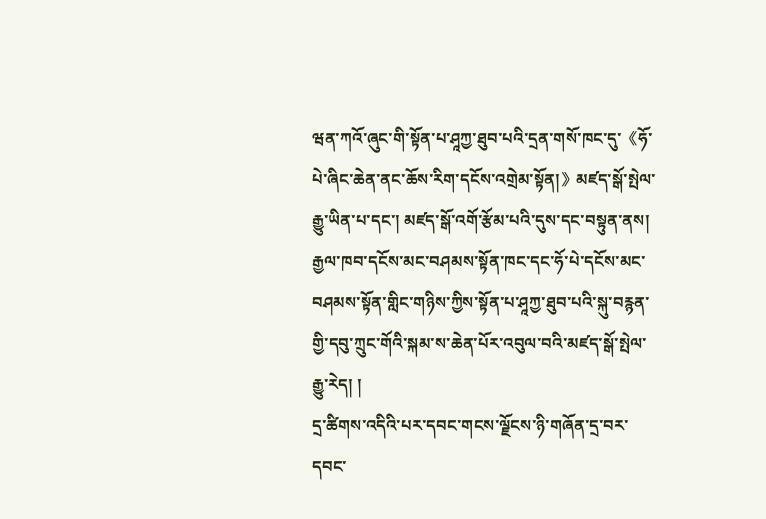ཝན་ཀའོ་ཞུང་གི་སྟོན་པ་ཤཱཀྱ་ཐུབ་པའི་དྲན་གསོ་ཁང་དུ་《ཧོ་པེ་ཞིང་ཆེན་ནང་ཆོས་རིག་དངོས་འགྲེམ་སྟོན།》མཛད་སྒོ་སྤེལ་རྒྱུ་ཡིན་པ་དང་། མཛད་སྒོ་འགོ་རྩོམ་པའི་དུས་དང་བསྟུན་ནས། རྒྱལ་ཁབ་དངོས་མང་བཤམས་སྟོན་ཁང་དང་ཧོ་པེ་དངོས་མང་བཤམས་སྟོན་གླིང་གཉིས་ཀྱིས་སྟོན་པ་ཤཱཀྱ་ཐུབ་པའི་སྐུ་བརྙན་གྱི་དབུ་ཀྲུང་གོའི་སྐམ་ས་ཆེན་པོར་འབུལ་བའི་མཛད་སྒོ་སྤེལ་རྒྱུ་རེད། །
དྲ་ཚིགས་འདིའི་པར་དབང་གངས་ལྗོངས་ཉི་གཞོན་དྲ་བར་དབང་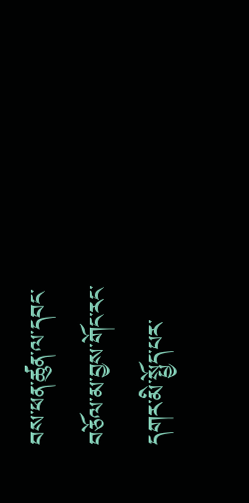བས་ཕན་ཚུན་ལ་དབང་བཅོལ་མ་བྱས་གོང་རང་དགར་མི་སྤྱོད་པར་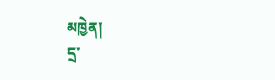མཁྱེན།
དྲ་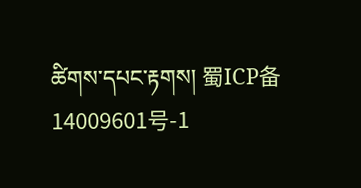ཚིགས་དཔང་རྟགས། 蜀ICP备14009601号-1